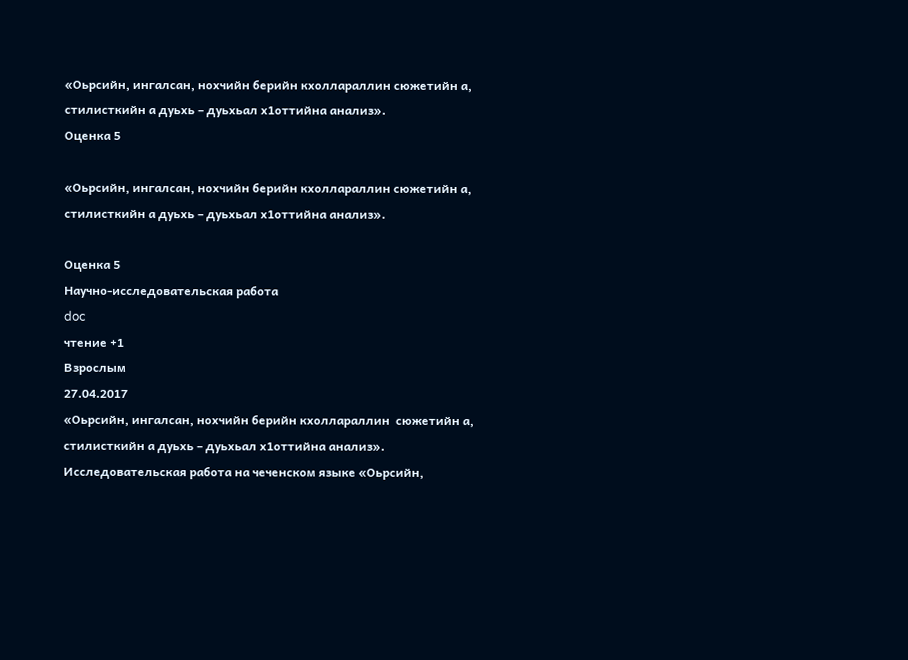«Оьрсийн, ингалсан, нохчийн берийн кхоллараллин сюжетийн а, стилисткийн а дуьхь – дуьхьал х1оттийна анализ».
Оценка 5

«Оьрсийн, ингалсан, нохчийн берийн кхоллараллин сюжетийн а, стилисткийн а дуьхь – дуьхьал х1оттийна анализ».

Оценка 5
Научно-исследовательская работа
doc
чтение +1
Взрослым
27.04.2017
«Оьрсийн, ингалсан, нохчийн берийн кхоллараллин  сюжетийн а, стилисткийн а дуьхь – дуьхьал х1оттийна анализ».
Исследовательская работа на чеченском языке «Оьрсийн,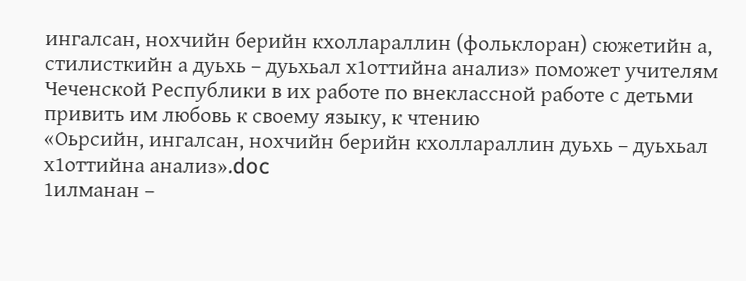ингалсан, нохчийн берийн кхоллараллин (фольклоран) сюжетийн а, стилисткийн а дуьхь – дуьхьал х1оттийна анализ» поможет учителям Чеченской Республики в их работе по внеклассной работе с детьми привить им любовь к своему языку, к чтению
«Оьрсийн, ингалсан, нохчийн берийн кхоллараллин дуьхь – дуьхьал х1оттийна анализ».doc
1илманан –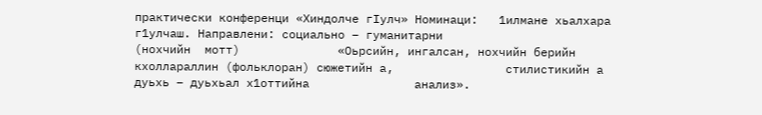практически конференци «Хиндолче гIулч» Номинаци:   1илмане хьалхара г1улчаш. Направлени: социально – гуманитарни                         (нохчийн  мотт)              «Оьрсийн, ингалсан, нохчийн берийн                    кхоллараллин (фольклоран) сюжетийн а,                стилистикийн а дуьхь – дуьхьал х1оттийна               анализ».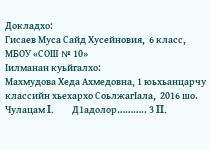Докладхо:                                                                                              Гисаев Муса Сайд Хусейновия,  6 класс,                                                                                    МБОУ «СОШ № 10»                                                                                                   Iилманан куьйгалхо:                                                                                                   Махмудова Хеда Ахмедовна, 1 юьхьанцарчу классийн хьехархо СоьлжагIала,  2016 шо.                                               Чулацам I.      Д1адолор……….. 3 II.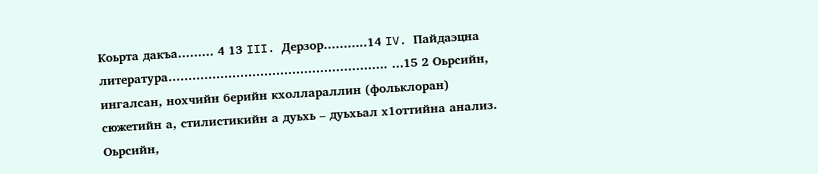Коьрта дакъа……… 4 13 III. Дерзор………..14 IV. Пайдаэцна литература………………………………………………. …15 2 Оьрсийн, ингалсан, нохчийн берийн кхоллараллин (фольклоран) сюжетийн а, стилистикийн а дуьхь – дуьхьал х1оттийна анализ. Оьрсийн,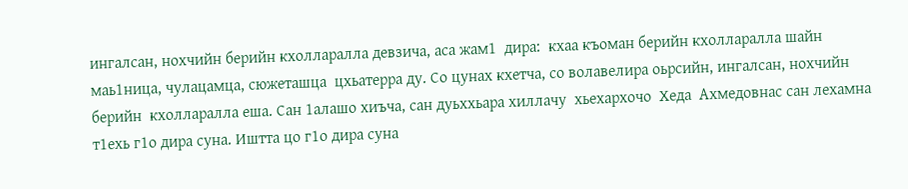ингалсан, нохчийн берийн кхолларалла девзича, аса жам1  дира:  кхаа къоман берийн кхолларалла шайн маь1ница, чулацамца, сюжеташца  цхьатерра ду. Со цунах кхетча, со волавелира оьрсийн, ингалсан, нохчийн берийн  кхолларалла еша. Сан 1алашо хиъча, сан дуьххьара хиллачу  хьехархочо  Хеда  Ахмедовнас сан лехамна т1ехь г1о дира суна. Иштта цо г1о дира суна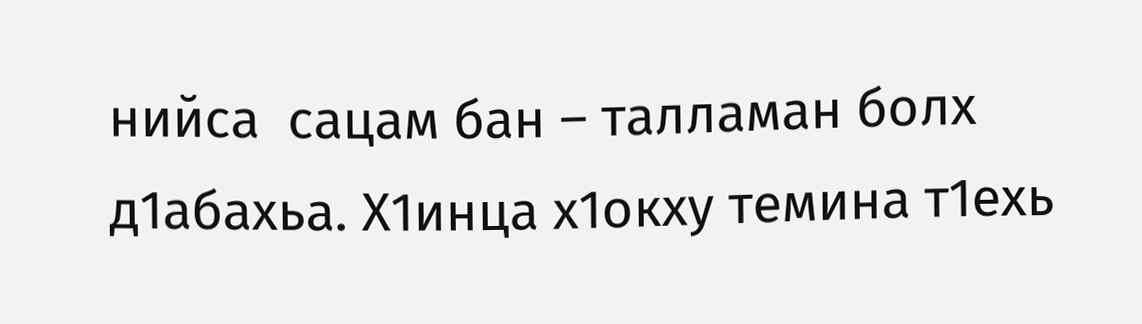нийса  сацам бан – талламан болх д1абахьа. Х1инца х1окху темина т1ехь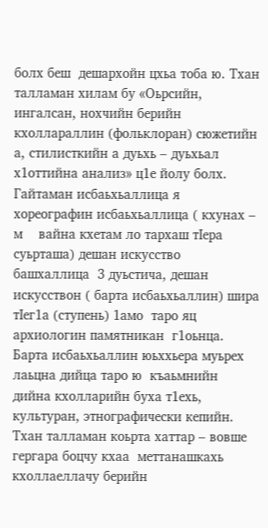болх беш  дешархойн цхьа тоба ю. Тхан талламан хилам бу «Оьрсийн, ингалсан, нохчийн берийн  кхоллараллин (фольклоран) сюжетийн а, стилисткийн а дуьхь – дуьхьал  х1оттийна анализ» ц1е йолу болх. Гайтаман исбаьхьаллица я хореографин исбаьхьаллица ( кхунах – м    вайна кхетам ло тархаш тIера суьрташа) дешан искусство башхаллица  3 дуьстича, дешан искусствон ( барта исбаьхьаллин) шира тIег1а (ступень) 1амо  таро яц архиологин памятникан  г1оьнца. Барта исбаьхьаллин юьххьера муьрех лаьцна дийца таро ю  къаьмнийн  дийна кхолларийн буха т1ехь, культуран, этнографически кепийн. Тхан талламан коьрта хаттар – вовше гергара боцчу кхаа  меттанашкахь кхоллаеллачу берийн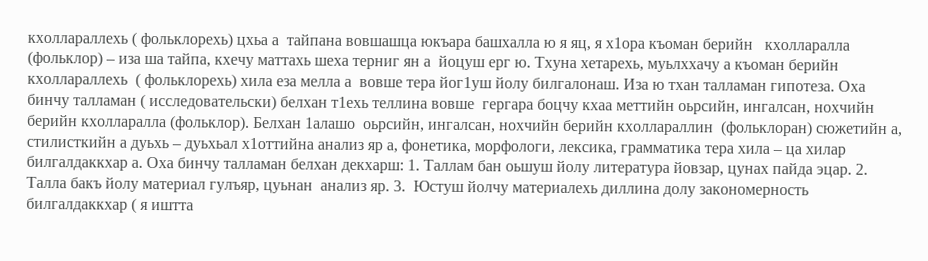кхоллараллехь ( фольклорехь) цхьа а  тайпана вовшашца юкъара башхалла ю я яц, я х1ора къоман берийн   кхолларалла (фольклор) – иза ша тайпа, кхечу маттахь шеха терниг ян а  йоцуш ерг ю. Тхуна хетарехь, муьлххачу а къоман берийн кхоллараллехь  ( фольклорехь) хила еза мелла а  вовше тера йог1уш йолу билгалонаш. Иза ю тхан талламан гипотеза. Оха бинчу талламан ( исследовательски) белхан т1ехь теллина вовше  гергара боцчу кхаа меттийн оьрсийн, ингалсан, нохчийн  берийн кхолларалла (фольклор). Белхан 1алашо  оьрсийн, ингалсан, нохчийн берийн кхоллараллин  (фольклоран) сюжетийн а, стилисткийн а дуьхь – дуьхьал х1оттийна анализ яр а, фонетика, морфологи, лексика, грамматика тера хила – ца хилар  билгалдаккхар а. Оха бинчу талламан белхан декхарш: 1. Таллам бан оьшуш йолу литература йовзар, цунах пайда эцар. 2. Талла бакъ йолу материал гулъяр, цуьнан  анализ яр. 3.  Юстуш йолчу материалехь диллина долу закономерность  билгалдаккхар ( я иштта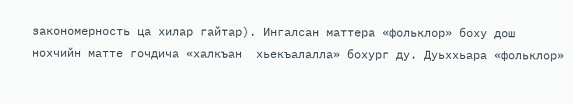закономерность ца хилар гайтар). Ингалсан маттера «фольклор» боху дош  нохчийн матте гочдича «халкъан  хьекъалалла» бохург ду. Дуьххьара «фольклор»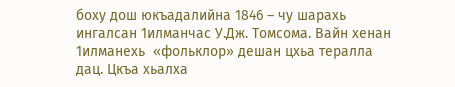боху дош юкъадалийна 1846 – чу шарахь ингалсан 1илманчас У.Дж. Томсома. Вайн хенан 1илманехь  «фольклор» дешан цхьа тералла дац. Цкъа хьалха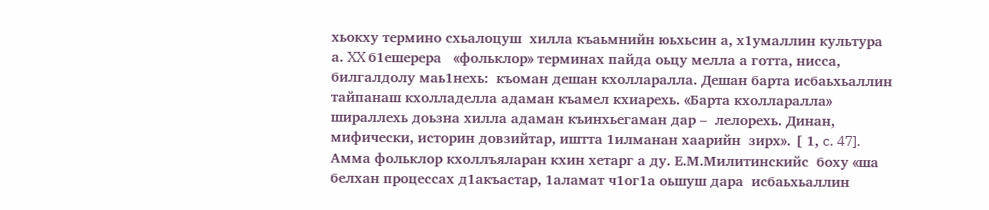хьокху термино схьалоцуш  хилла къаьмнийн юьхьсин а, х1умаллин культура а. XX б1ешерера   «фольклор» терминах пайда оьцу мелла а готта, нисса, билгалдолу маь1нехь:  къоман дешан кхолларалла. Дешан барта исбаьхьаллин тайпанаш кхолладелла адаман къамел кхиарехь. «Барта кхолларалла» шираллехь доьзна хилла адаман къинхьегаман дар –  лелорехь. Динан, мифически, историн довзийтар, иштта 1илманан хаарийн  зирх». [ 1, c. 47]. Амма фольклор кхоллъяларан кхин хетарг а ду. Е.М.Милитинскийс  боху «ша белхан процессах д1акъастар, 1аламат ч1ог1а оьшуш дара  исбаьхьаллин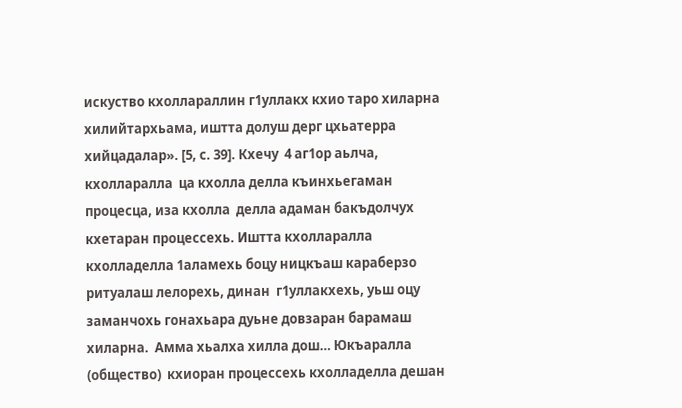искуство кхоллараллин г1уллакх кхио таро хиларна  хилийтархьама, иштта долуш дерг цхьатерра хийцадалар». [5, с. 39]. Кхечу  4 аг1ор аьлча, кхолларалла  ца кхолла делла къинхьегаман процесца, иза кхолла  делла адаман бакъдолчух кхетаран процессехь. Иштта кхолларалла  кхолладелла 1аламехь боцу ницкъаш караберзо ритуалаш лелорехь, динан  г1уллакхехь, уьш оцу заманчохь гонахьара дуьне довзаран барамаш хиларна.  Амма хьалха хилла дош… Юкъаралла (общество)  кхиоран процессехь кхолладелла дешан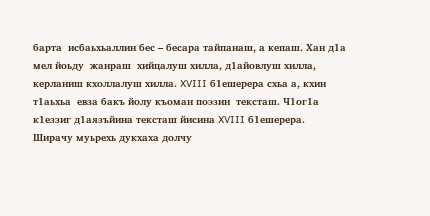барта  исбаьхьаллин бес – бесара тайпанаш, а кепаш. Хан д1а мел йоьду  жанраш  хийцалуш хилла, д1айовлуш хилла,  керланиш кхоллалуш хилла. XVIII б1ешерера схьа а, кхин т1аьхьа  евза бакъ йолу къоман поэзин  тексташ. Ч1ог1а к1еззиг д1аязъйина тексташ йисина XVIII б1ешерера.  Ширачу муьрехь дукхаха долчу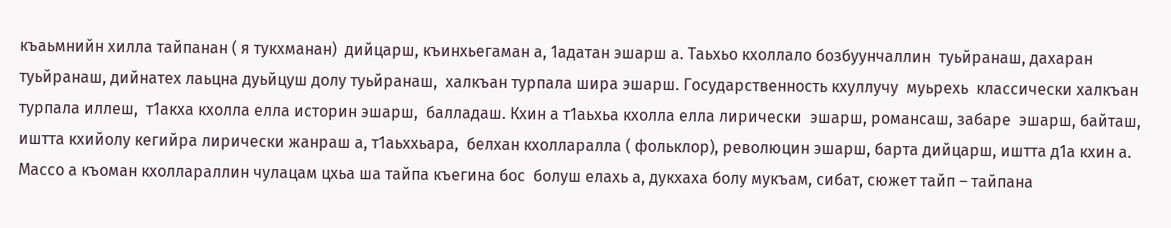къаьмнийн хилла тайпанан ( я тукхманан)  дийцарш, къинхьегаман а, 1адатан эшарш а. Таьхьо кхоллало бозбуунчаллин  туьйранаш, дахаран туьйранаш, дийнатех лаьцна дуьйцуш долу туьйранаш,  халкъан турпала шира эшарш. Государственность кхуллучу  муьрехь  классически халкъан турпала иллеш,  т1акха кхолла елла историн эшарш,  балладаш. Кхин а т1аьхьа кхолла елла лирически  эшарш, романсаш, забаре  эшарш, байташ, иштта кхийолу кегийра лирически жанраш а, т1аьххьара,  белхан кхолларалла ( фольклор), революцин эшарш, барта дийцарш, иштта д1а кхин а. Массо а къоман кхоллараллин чулацам цхьа ша тайпа къегина бос  болуш елахь а, дукхаха болу мукъам, сибат, сюжет тайп – тайпана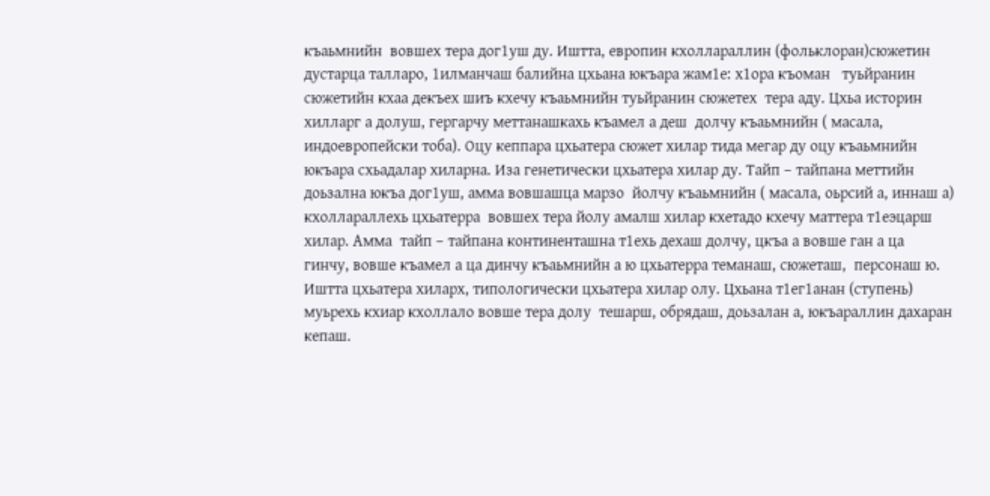къаьмнийн  вовшех тера дог1уш ду. Иштта, европин кхоллараллин (фольклоран)сюжетин  дустарца талларо, 1илманчаш балийна цхьана юкъара жам1е: х1ора къоман   туьйранин сюжетийн кхаа декъех шиъ кхечу къаьмнийн туьйранин сюжетех  тера аду. Цхьа историн хилларг а долуш, гергарчу меттанашкахь къамел а деш  долчу къаьмнийн ( масала, индоевропейски тоба). Оцу кеппара цхьатера сюжет хилар тида мегар ду оцу къаьмнийн юкъара схьадалар хиларна. Иза генетически цхьатера хилар ду. Тайп – тайпана меттийн доьзална юкъа дог1уш, амма вовшашца марзо  йолчу къаьмнийн ( масала, оьрсий а, иннаш а) кхоллараллехь цхьатерра  вовшех тера йолу амалш хилар кхетадо кхечу маттера т1еэцарш хилар. Амма  тайп – тайпана континенташна т1ехь дехаш долчу, цкъа а вовше ган а ца  гинчу, вовше къамел а ца динчу къаьмнийн а ю цхьатерра теманаш, сюжеташ,  персонаш ю. Иштта цхьатера хиларх, типологически цхьатера хилар олу. Цхьана т1ег1анан (ступень) муьрехь кхиар кхоллало вовше тера долу  тешарш, обрядаш, доьзалан а, юкъараллин дахаран кепаш.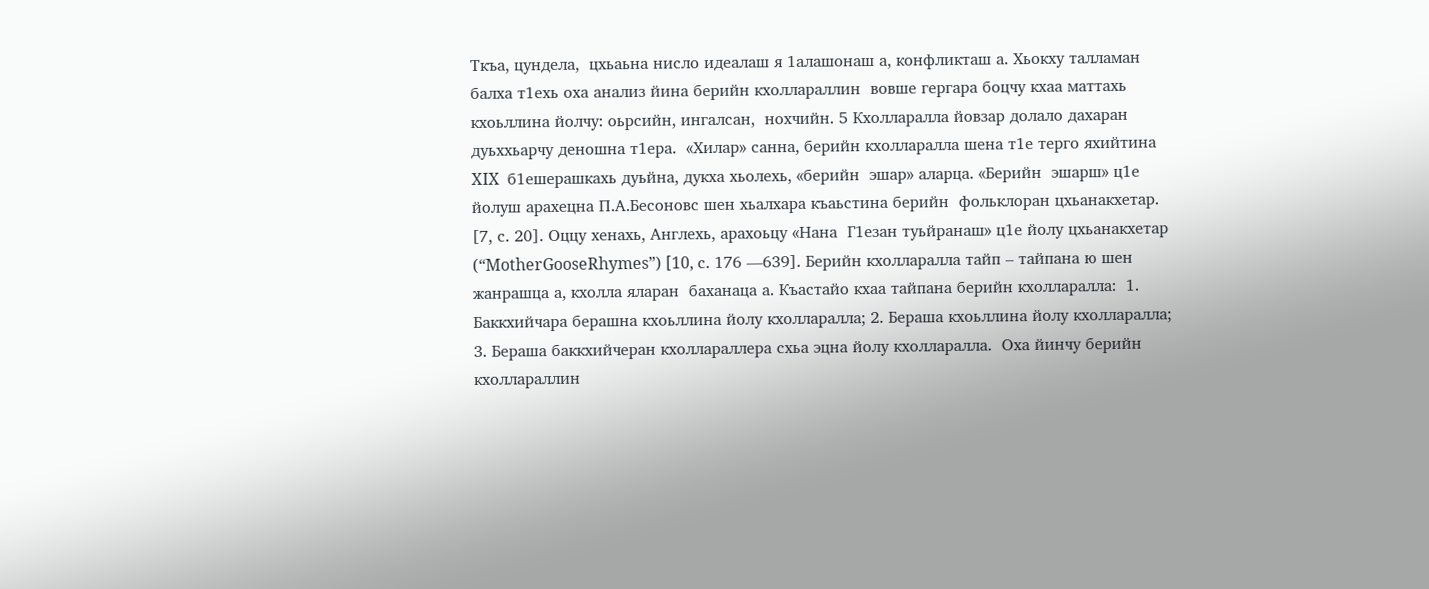Ткъа, цундела,  цхьаьна нисло идеалаш я 1алашонаш а, конфликташ а. Хьокху талламан балха т1ехь оха анализ йина берийн кхоллараллин  вовше гергара боцчу кхаа маттахь кхоьллина йолчу: оьрсийн, ингалсан,  нохчийн. 5 Кхолларалла йовзар долало дахаран дуьххьарчу деношна т1ера.  «Хилар» санна, берийн кхолларалла шена т1е терго яхийтина XIX  б1ешерашкахь дуьйна, дукха хьолехь, «берийн  эшар» аларца. «Берийн  эшарш» ц1е йолуш арахецна П.А.Бесоновс шен хьалхара къаьстина берийн  фольклоран цхьанакхетар. [7, с. 20]. Оццу хенахь, Англехь, арахоьцу «Нана  Г1езан туьйранаш» ц1е йолу цхьанакхетар  (“MotherGooseRhymes”) [10, с. 176 —639]. Берийн кхолларалла тайп – тайпана ю шен жанрашца а, кхолла яларан  баханаца а. Къастайо кхаа тайпана берийн кхолларалла:  1. Баккхийчара берашна кхоьллина йолу кхолларалла; 2. Бераша кхоьллина йолу кхолларалла; 3. Бераша баккхийчеран кхоллараллера схьа эцна йолу кхолларалла.  Оха йинчу берийн кхоллараллин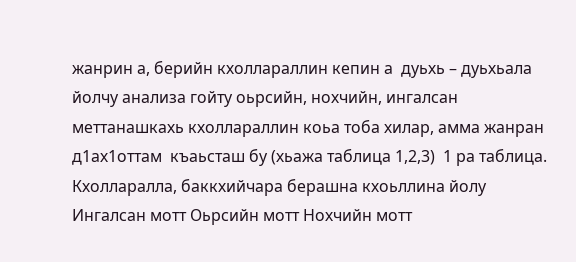жанрин а, берийн кхоллараллин кепин а  дуьхь – дуьхьала йолчу анализа гойту оьрсийн, нохчийн, ингалсан  меттанашкахь кхоллараллин коьа тоба хилар, амма жанран д1ах1оттам  къаьсташ бу (хьажа таблица 1,2,3)  1 ра таблица.                                Кхолларалла, баккхийчара берашна кхоьллина йолу Ингалсан мотт Оьрсийн мотт Нохчийн мотт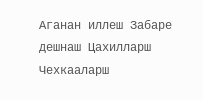Аганан иллеш Забаре дешнаш Цахилларш Чехкааларш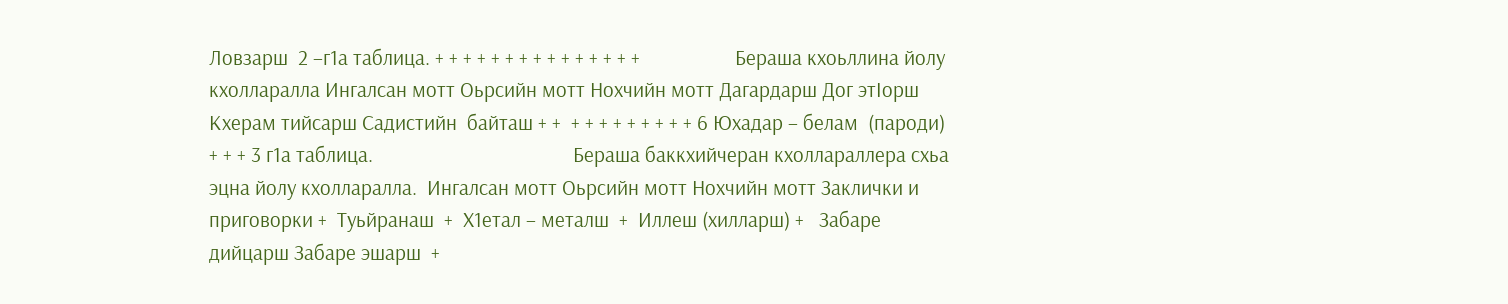Ловзарш  2 –г1а таблица. + + + + + + + + + + + + + + +                   Бераша кхоьллина йолу кхолларалла Ингалсан мотт Оьрсийн мотт Нохчийн мотт Дагардарш Дог этIорш Кхерам тийсарш Садистийн  байташ + +  + + + + + + + + + 6 Юхадар – белам  (пароди) + + + 3 г1а таблица.                                        Бераша баккхийчеран кхоллараллера схьа эцна йолу кхолларалла.  Ингалсан мотт Оьрсийн мотт Нохчийн мотт Заклички и  приговорки +  Туьйранаш  +  Х1етал – металш  +  Иллеш (хилларш) +   Забаре дийцарш Забаре эшарш  +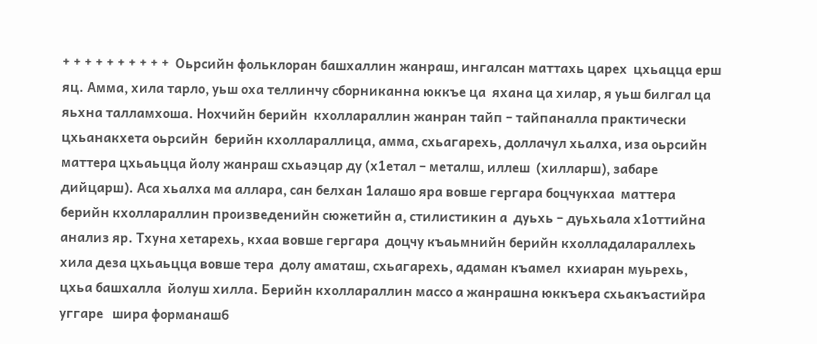+ + + + + + + + + +  Оьрсийн фольклоран башхаллин жанраш, ингалсан маттахь царех  цхьацца ерш яц. Амма, хила тарло, уьш оха теллинчу сборниканна юккъе ца  яхана ца хилар, я уьш билгал ца яьхна талламхоша. Нохчийн берийн  кхоллараллин жанран тайп – тайпаналла практически цхьанакхета оьрсийн  берийн кхоллараллица, амма, схьагарехь, доллачул хьалха, иза оьрсийн  маттера цхьаьцца йолу жанраш схьаэцар ду (х1етал – металш, иллеш  (хилларш), забаре дийцарш). Аса хьалха ма аллара, сан белхан 1алашо яра вовше гергара боцчукхаа  маттера берийн кхоллараллин произведенийн сюжетийн а, стилистикин а  дуьхь – дуьхьала х1оттийна анализ яр. Тхуна хетарехь, кхаа вовше гергара  доцчу къаьмнийн берийн кхолладалараллехь хила деза цхьаьцца вовше тера  долу аматаш, схьагарехь, адаман къамел  кхиаран муьрехь, цхьа башхалла  йолуш хилла. Берийн кхоллараллин массо а жанрашна юккъера схьакъастийра уггаре   шира форманаш6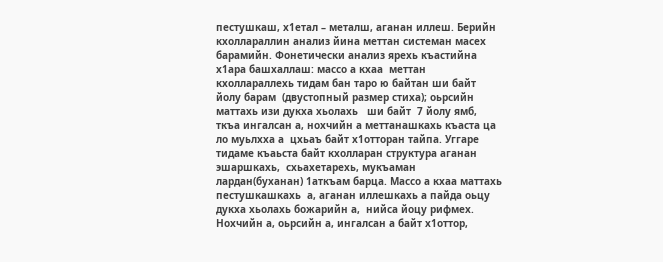пестушкаш, х1етал – металш, аганан иллеш. Берийн кхоллараллин анализ йина меттан системан масех барамийн. Фонетически анализ ярехь къастийна х1ара башхаллаш: массо а кхаа  меттан кхоллараллехь тидам бан таро ю байтан ши байт йолу барам  (двустопный размер стиха); оьрсийн маттахь изи дукха хьолахь   ши байт  7 йолу ямб, ткъа ингалсан а, нохчийн а меттанашкахь къаста ца ло муьлхха а  цхьаъ байт х1отторан тайпа. Уггаре тидаме къаьста байт кхолларан структура аганан эшаршкахь,  схьахетарехь, мукъаман лардан(буханан) 1аткъам барца. Массо а кхаа маттахь пестушкашкахь  а, аганан иллешкахь а пайда оьцу дукха хьолахь божарийн а,  нийса йоцу рифмех. Нохчийн а, оьрсийн а, ингалсан а байт х1оттор,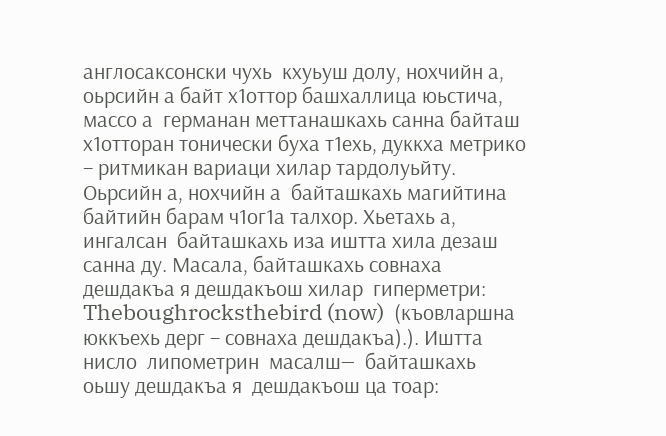англосаксонски чухь  кхуьуш долу, нохчийн а, оьрсийн а байт х1оттор башхаллица юьстича, массо а  германан меттанашкахь санна байташ х1отторан тонически буха т1ехь, дуккха метрико – ритмикан вариаци хилар тардолуьйту. Оьрсийн а, нохчийн а  байташкахь магийтина байтийн барам ч1ог1а талхор. Хьетахь а, ингалсан  байташкахь иза иштта хила дезаш санна ду. Масала, байташкахь совнаха  дешдакъа я дешдакъош хилар  гиперметри: Theboughrocksthebird (now)  (къовларшна юккъехь дерг – совнаха дешдакъа).). Иштта нисло  липометрин  масалш—  байташкахь  оьшу дешдакъа я  дешдакъош ца тоар: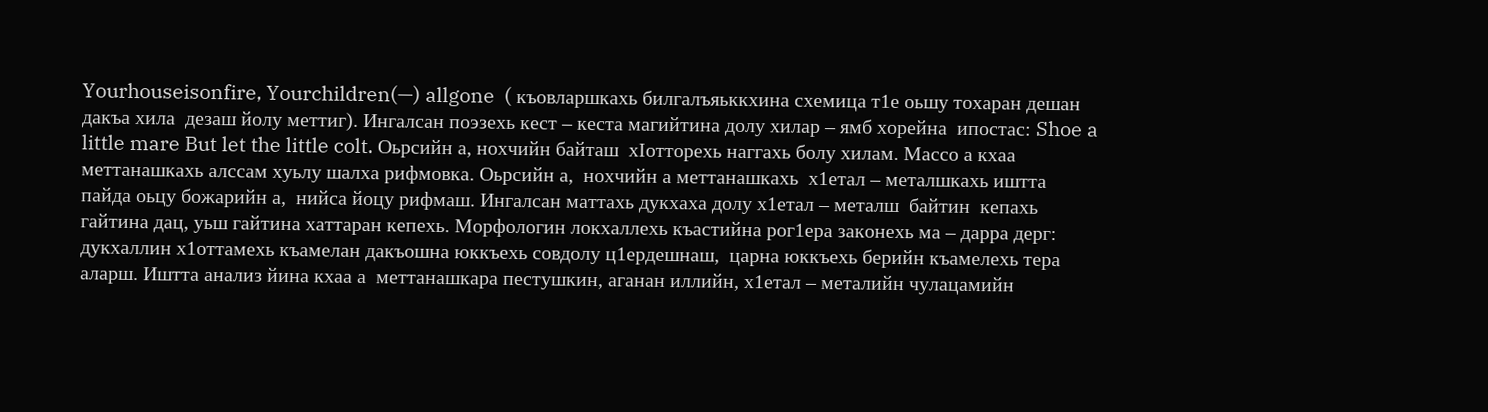Yourhouseisonfire, Yourchildren(—) allgone  ( къовларшкахь билгалъяьккхина схемица т1е оьшу тохаран дешан дакъа хила  дезаш йолу меттиг). Ингалсан поэзехь кест – кеста магийтина долу хилар – ямб хорейна  ипостас: Shoe a little mare But let the little colt. Оьрсийн а, нохчийн байташ  хIотторехь наггахь болу хилам. Массо а кхаа меттанашкахь алссам хуьлу шалха рифмовка. Оьрсийн а,  нохчийн а меттанашкахь  х1етал – металшкахь иштта пайда оьцу божарийн а,  нийса йоцу рифмаш. Ингалсан маттахь дукхаха долу х1етал – металш  байтин  кепахь гайтина дац, уьш гайтина хаттаран кепехь. Морфологин локхаллехь къастийна рог1ера законехь ма – дарра дерг:  дукхаллин х1оттамехь къамелан дакъошна юккъехь совдолу ц1ердешнаш,  царна юккъехь берийн къамелехь тера аларш. Иштта анализ йина кхаа а  меттанашкара пестушкин, аганан иллийн, х1етал – металийн чулацамийн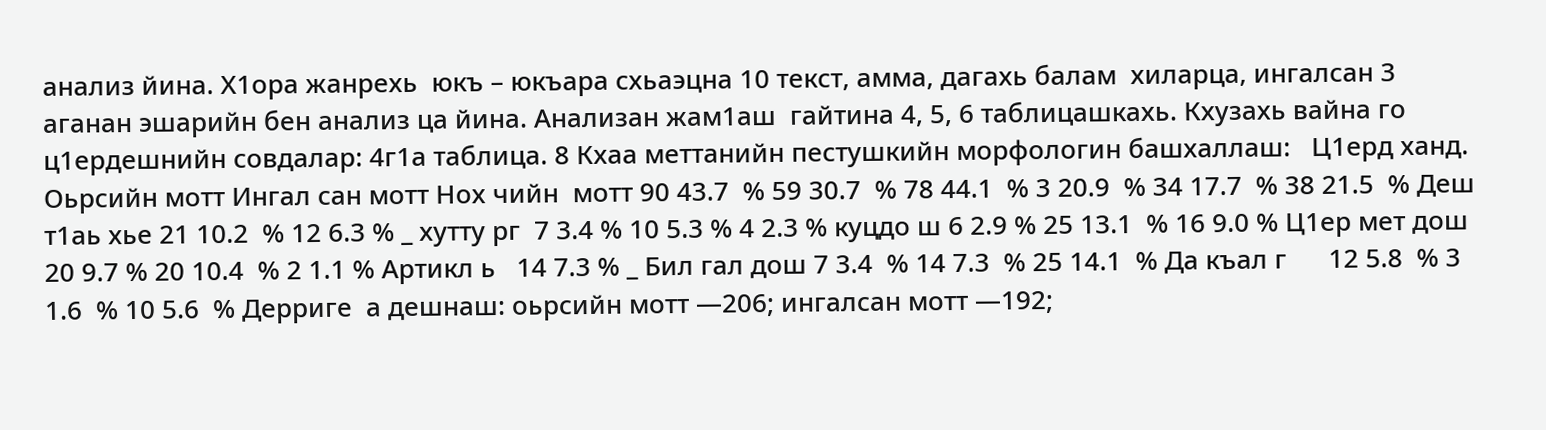анализ йина. Х1ора жанрехь  юкъ – юкъара схьаэцна 10 текст, амма, дагахь балам  хиларца, ингалсан 3 аганан эшарийн бен анализ ца йина. Анализан жам1аш  гайтина 4, 5, 6 таблицашкахь. Кхузахь вайна го ц1ердешнийн совдалар: 4г1а таблица. 8 Кхаа меттанийн пестушкийн морфологин башхаллаш:   Ц1ерд ханд. Оьрсийн мотт Ингал сан мотт Нох чийн  мотт 90 43.7  % 59 30.7  % 78 44.1  % 3 20.9  % 34 17.7  % 38 21.5  % Деш т1аь хье 21 10.2  % 12 6.3 % _ хутту рг  7 3.4 % 10 5.3 % 4 2.3 % куцдо ш 6 2.9 % 25 13.1  % 16 9.0 % Ц1ер мет дош 20 9.7 % 20 10.4  % 2 1.1 % Артикл ь   14 7.3 % _ Бил гал дош 7 3.4  % 14 7.3  % 25 14.1  % Да къал г      12 5.8  % 3 1.6  % 10 5.6  % Дерриге  а дешнаш: оьрсийн мотт —206; ингалсан мотт —192;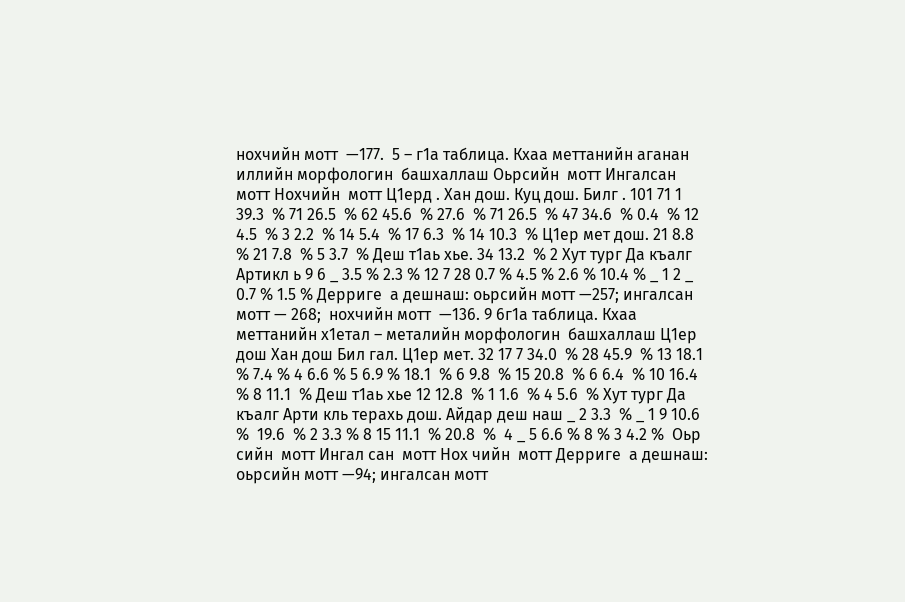нохчийн мотт  —177.  5 – г1а таблица. Кхаа меттанийн аганан иллийн морфологин  башхаллаш Оьрсийн  мотт Ингалсан  мотт Нохчийн  мотт Ц1ерд . Хан дош. Куц дош. Билг . 101 71 1 39.3  % 71 26.5  % 62 45.6  % 27.6  % 71 26.5  % 47 34.6  % 0.4  % 12 4.5  % 3 2.2  % 14 5.4  % 17 6.3  % 14 10.3  % Ц1ер мет дош. 21 8.8  % 21 7.8  % 5 3.7  % Деш т1аь хье. 34 13.2  % 2 Хут тург Да къалг  Артикл ь 9 6 _ 3.5 % 2.3 % 12 7 28 0.7 % 4.5 % 2.6 % 10.4 % _ 1 2 _ 0.7 % 1.5 % Дерриге  а дешнаш: оьрсийн мотт —257; ингалсан мотт — 268;  нохчийн мотт  —136. 9 6г1а таблица. Кхаа меттанийн х1етал – металийн морфологин  башхаллаш Ц1ер дош Хан дош Бил гал. Ц1ер мет. 32 17 7 34.0  % 28 45.9  % 13 18.1  % 7.4 % 4 6.6 % 5 6.9 % 18.1  % 6 9.8  % 15 20.8  % 6 6.4  % 10 16.4  % 8 11.1  % Деш т1аь хье 12 12.8  % 1 1.6  % 4 5.6  % Хут тург Да къалг Арти кль терахь дош. Айдар деш наш _ 2 3.3  % _ 1 9 10.6  %  19.6  % 2 3.3 % 8 15 11.1  % 20.8  %  4 _ 5 6.6 % 8 % 3 4.2 %  Оьр сийн  мотт Ингал сан  мотт Нох чийн  мотт Дерриге  а дешнаш: оьрсийн мотт —94; ингалсан мотт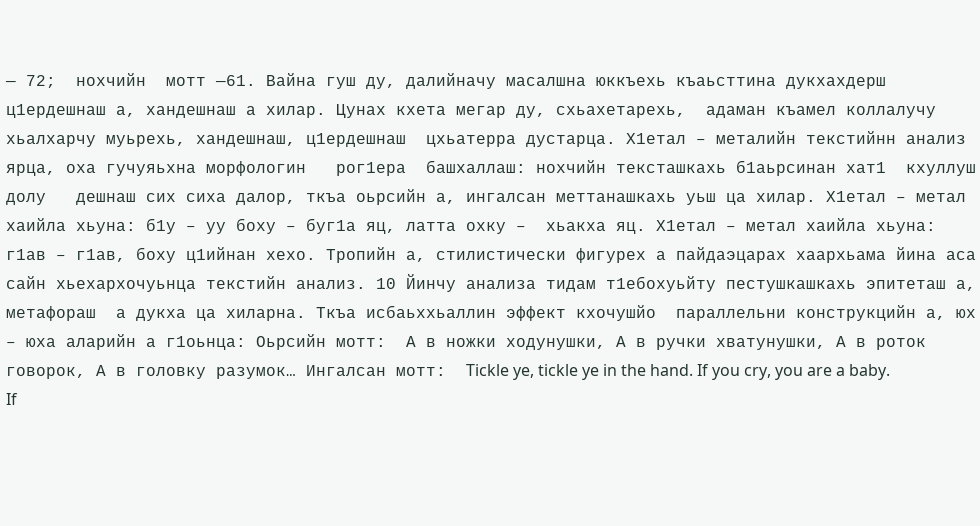— 72;  нохчийн  мотт —61. Вайна гуш ду, далийначу масалшна юккъехь къаьсттина дукхахдерш  ц1ердешнаш а, хандешнаш а хилар. Цунах кхета мегар ду, схьахетарехь,  адаман къамел коллалучу хьалхарчу муьрехь, хандешнаш, ц1ердешнаш  цхьатерра дустарца. Х1етал – металийн текстийнн анализ ярца, оха гучуяьхна морфологин   рог1ера  башхаллаш: нохчийн тексташкахь б1аьрсинан хат1  кхуллуш долу   дешнаш сих сиха далор, ткъа оьрсийн а, ингалсан меттанашкахь уьш ца хилар. Х1етал – метал хаийла хьуна: б1у – уу боху – буг1а яц, латта охку –  хьакха яц. Х1етал – метал хаийла хьуна: г1ав – г1ав, боху ц1ийнан хехо. Тропийн а, стилистически фигурех а пайдаэцарах хаархьама йина аса  сайн хьехархочуьнца текстийн анализ. 10 Йинчу анализа тидам т1ебохуьйту пестушкашкахь эпитеташ а,  метафораш  а дукха ца хиларна. Ткъа исбаьххьаллин эффект кхочушйо  параллельни конструкцийн а, юх – юха аларийн а г1оьнца: Оьрсийн мотт:  А в ножки ходунушки, А в ручки хватунушки, А в роток говорок, А в головку разумок… Ингалсан мотт:  Tickle ye, tickle ye in the hand. If you cry, you are a baby. If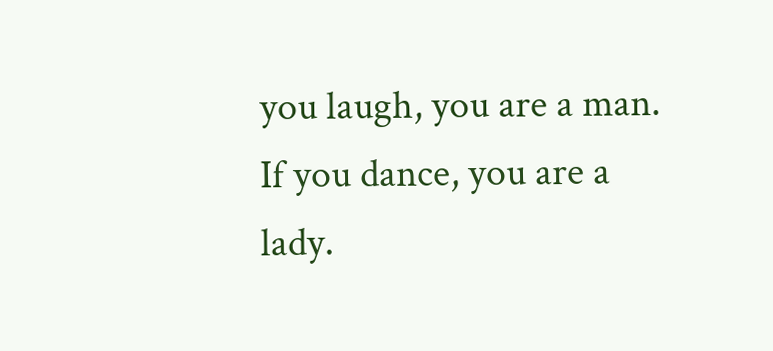you laugh, you are a man. If you dance, you are a lady.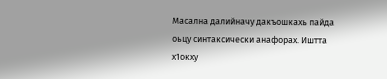Масална далийначу дакъошкахь пайда оьцу синтаксически анафорах. Иштта   х1окху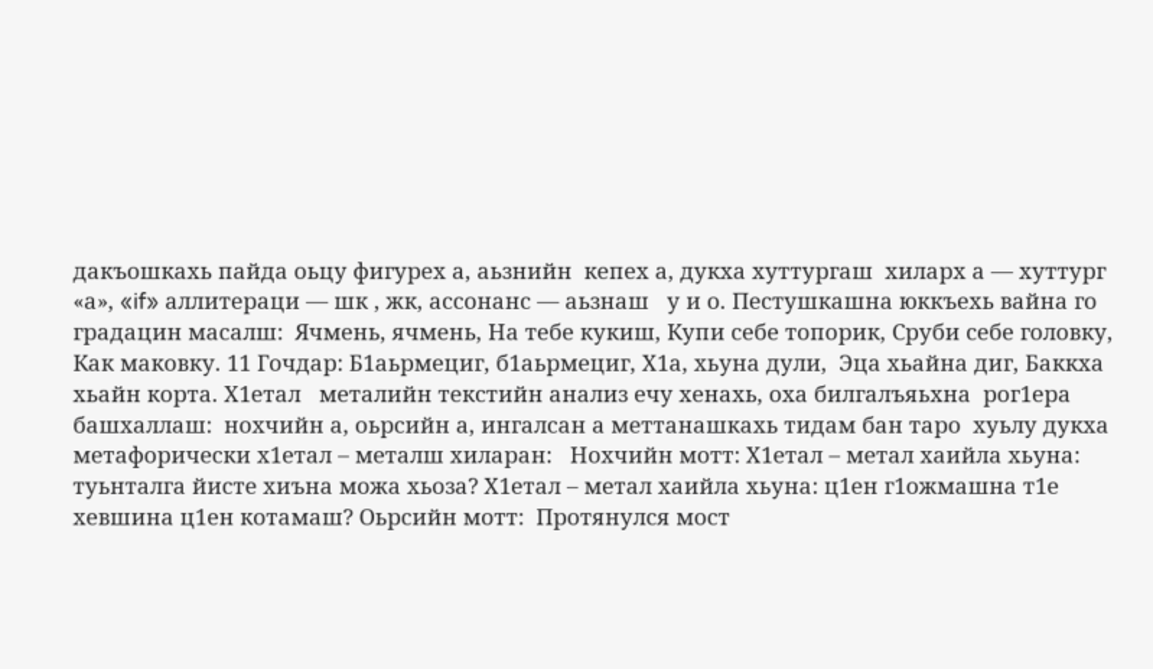дакъошкахь пайда оьцу фигурех а, аьзнийн  кепех а, дукха хуттургаш  хиларх а — хуттург «а», «if» аллитераци — шк , жк, ассонанс — аьзнаш   у и о. Пестушкашна юккъехь вайна го градацин масалш:  Ячмень, ячмень, На тебе кукиш, Купи себе топорик, Сруби себе головку, Как маковку. 11 Гочдар: Б1аьрмециг, б1аьрмециг, Х1а, хьуна дули,  Эца хьайна диг, Баккха хьайн корта. Х1етал   металийн текстийн анализ ечу хенахь, оха билгалъяьхна  рог1ера  башхаллаш:  нохчийн а, оьрсийн а, ингалсан а меттанашкахь тидам бан таро  хуьлу дукха метафорически х1етал – металш хиларан:   Нохчийн мотт: Х1етал – метал хаийла хьуна: туьнталга йисте хиъна можа хьоза? Х1етал – метал хаийла хьуна: ц1ен г1ожмашна т1е хевшина ц1ен котамаш? Оьрсийн мотт:  Протянулся мост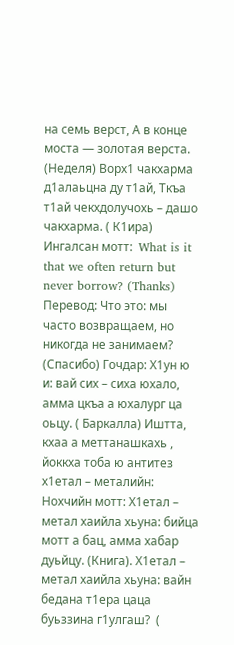на семь верст, А в конце моста — золотая верста. (Неделя) Ворх1 чакхарма д1алаьцна ду т1ай, Ткъа т1ай чекхдолучохь – дашо чакхарма. ( К1ира) Ингалсан мотт:  What is it that we often return but never borrow? (Thanks) Перевод: Что это: мы часто возвращаем, но никогда не занимаем? (Спасибо) Гочдар: Х1ун ю и: вай сих – сиха юхало, амма цкъа а юхалург ца оьцу. ( Баркалла) Иштта,  кхаа а меттанашкахь ,  йоккха тоба ю антитез х1етал – металийн: Нохчийн мотт: Х1етал – метал хаийла хьуна: бийца мотт а бац, амма хабар дуьйцу. (Книга). Х1етал – метал хаийла хьуна: вайн бедана т1ера цаца буьззина г1улгаш?  (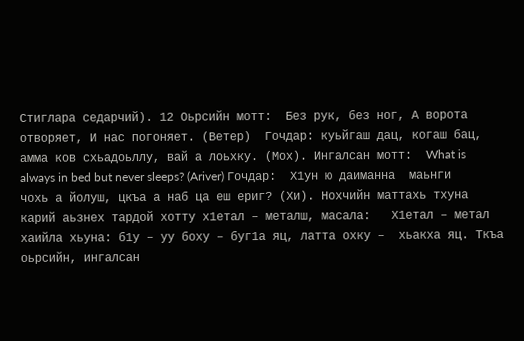Стиглара седарчий). 12 Оьрсийн мотт:  Без рук, без ног, А ворота отворяет, И нас погоняет. (Ветер)  Гочдар: куьйгаш дац, когаш бац, амма ков схьадоьллу, вай а лоьхку. (Мох). Ингалсан мотт:  What is always in bed but never sleeps? (Ariver) Гочдар:  Х1ун ю даиманна  маьнги чохь а йолуш, цкъа а наб ца еш ериг? (Хи). Нохчийн маттахь тхуна карий аьзнех тардой хотту х1етал – металш, масала:   Х1етал – метал хаийла хьуна: б1у – уу боху – буг1а яц, латта охку –  хьакха яц. Ткъа оьрсийн, ингалсан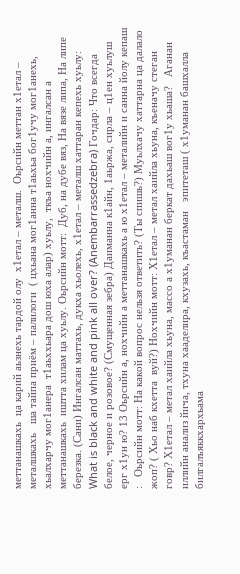меттанашкахь  ца карий аьзнехь тардой олу  х1етал – металш.  Оьрсийн меттан х1етал – металшкахь   ша тайпа приём – палилоги  ( цхьана мог1анна т1аьхьа бог1учу мог1анехь, хьалхарчу мог1анера  т1аьххьара дош юха алар) хуьлу,  ткъа нохчийн а, ингалсан а меттанашкахь  иштта хилам ца хуьлу. Оьрсийн мотт:  Дуб, на дубе вяз, На вязе липа, На липе березка. (Сани) Ингалсан маттахь, дукха хьолехь, х1етал – металш хаттаран кепехь хуьлу:   What is black and white and pink all over? (Anembarrassedzebra) Гочдар: Что всегда белое, черное и розовое? (Смущенная зебра) Даиманна к1айн, 1аьржа, сирла – ц1ен хуьлуш ерг х1ун ю? 13 Оьрсийн а, нохчийн а меттанашкахь а ю х1етал – металийн и санна йолу кепаш :   Оьрсийн мотт: На какой вопрос нельзя ответить? (Ты спишь?) Муьлхачу хаттарна ца далало жоп? ( Хьо наб кхетта  вуй?) Нохчийн мотт: Х1етал – метал хаийла хьуна, къеначу стеган говр? Х1етал – метал хаийла хьуна, массо а х1уманан беркат дахьаш вог1у хьаша?   Аганан иллийн анализ йича, тхуна хааделира, кхузахь, къастаман   эпитеташ ( х1уманан башхалла билгалъяккхархьама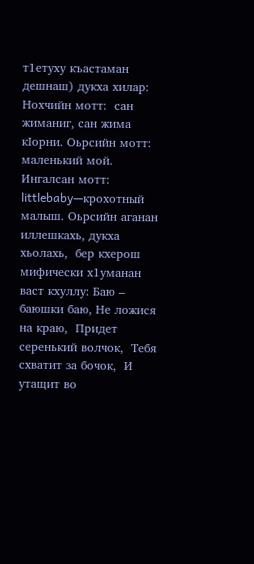т1етуху къастаман  дешнаш) дукха хилар: Нохчийн мотт:  сан жиманиг, сан жима кIорни. Оьрсийн мотт: маленький мой. Ингалсан мотт:  littlebaby—крохотный малыш. Оьрсийн аганан иллешкахь, дукха хьолахь,  бер кхерош мифически х1уманан  васт кхуллу: Баю – баюшки баю, Не ложися на краю,  Придет серенький волчок,  Тебя схватит за бочок,  И утащит во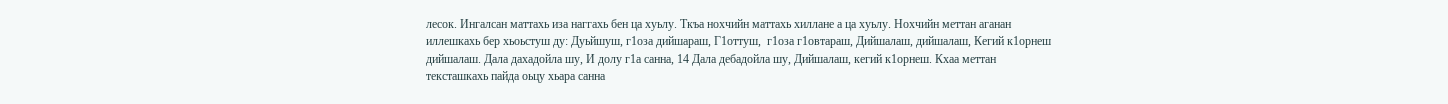лесок. Ингалсан маттахь иза наггахь бен ца хуьлу. Ткъа нохчийн маттахь хиллане а ца хуьлу. Нохчийн меттан аганан  иллешкахь бер хьоьстуш ду: Дуьйшуш, г1оза дийшараш, Г1оттуш,  г1оза г1овтараш, Дийшалаш, дийшалаш, Кегий к1орнеш дийшалаш. Дала дахадойла шу, И долу г1а санна, 14 Дала дебадойла шу, Дийшалаш, кегий к1орнеш. Кхаа меттан тексташкахь пайда оьцу хьара санна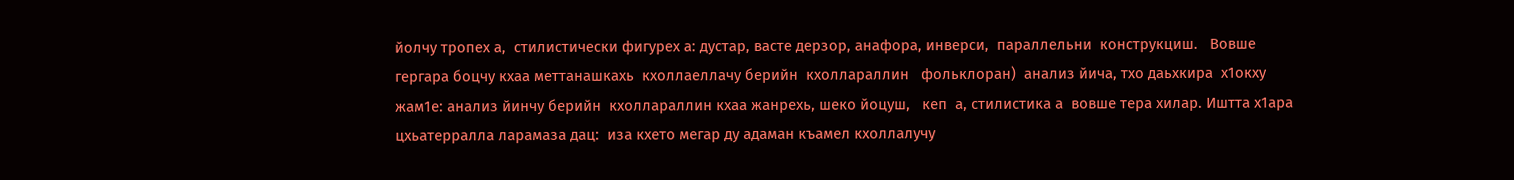йолчу тропех а,  стилистически фигурех а: дустар, васте дерзор, анафора, инверси,  параллельни  конструкциш.   Вовше гергара боцчу кхаа меттанашкахь  кхоллаеллачу берийн  кхоллараллин   фольклоран)  анализ йича, тхо даьхкира  х1окху   жам1е: анализ йинчу берийн  кхоллараллин кхаа жанрехь, шеко йоцуш,   кеп  а, стилистика а  вовше тера хилар. Иштта х1ара цхьатерралла ларамаза дац:  иза кхето мегар ду адаман къамел кхоллалучу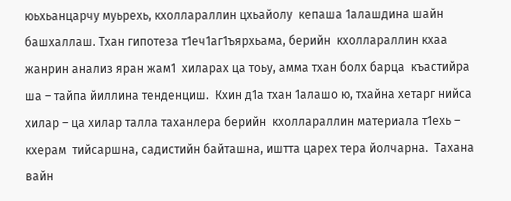юьхьанцарчу муьрехь, кхоллараллин цхьайолу  кепаша 1алашдина шайн башхаллаш. Тхан гипотеза т1еч1аг1ъярхьама, берийн  кхоллараллин кхаа жанрин анализ яран жам1  хиларах ца тоьу, амма тхан болх барца  къастийра ша – тайпа йиллина тенденциш.  Кхин д1а тхан 1алашо ю, тхайна хетарг нийса  хилар – ца хилар талла таханлера берийн  кхоллараллин материала т1ехь – кхерам  тийсаршна, садистийн байташна, иштта царех тера йолчарна.  Тахана вайн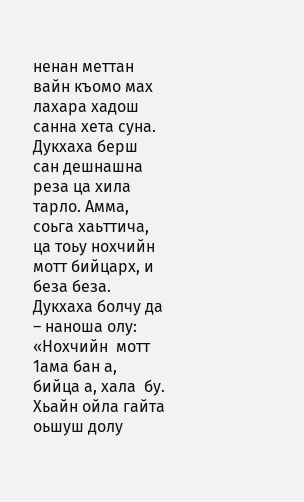ненан меттан вайн къомо мах лахара хадош санна хета суна. Дукхаха берш сан дешнашна реза ца хила тарло. Амма, соьга хаьттича, ца тоьу нохчийн мотт бийцарх, и беза беза. Дукхаха болчу да – наноша олу: «Нохчийн  мотт 1ама бан а, бийца а, хала  бу. Хьайн ойла гайта оьшуш долу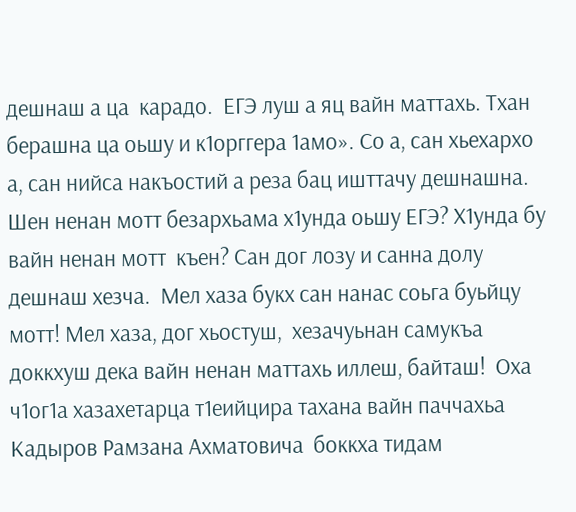дешнаш а ца  карадо.  ЕГЭ луш а яц вайн маттахь. Тхан берашна ца оьшу и к1орггера 1амо». Со а, сан хьехархо а, сан нийса накъостий а реза бац ишттачу дешнашна.  Шен ненан мотт безархьама х1унда оьшу ЕГЭ? Х1унда бу вайн ненан мотт  къен? Сан дог лозу и санна долу дешнаш хезча.  Мел хаза букх сан нанас соьга буьйцу мотт! Мел хаза, дог хьостуш,  хезачуьнан самукъа доккхуш дека вайн ненан маттахь иллеш, байташ!  Оха ч1ог1а хазахетарца т1еийцира тахана вайн паччахьа  Кадыров Рамзана Ахматовича  боккха тидам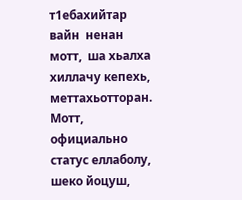т1ебахийтар вайн  ненан мотт,  ша хьалха хиллачу кепехь,  меттахьотторан. Мотт,  официально статус еллаболу, шеко йоцуш,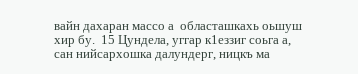вайн дахаран массо а  областашкахь оьшуш хир бу.  15 Цундела, уггар к1еззиг соьга а, сан нийсархошка далундерг, ницкъ ма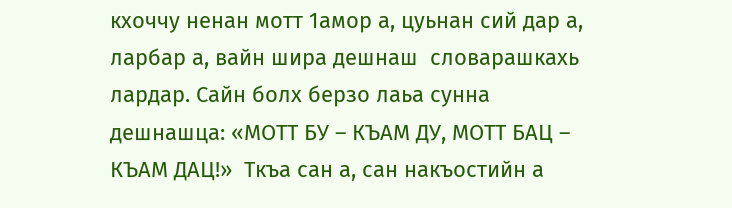кхоччу ненан мотт 1амор а, цуьнан сий дар а, ларбар а, вайн шира дешнаш  словарашкахь лардар. Сайн болх берзо лаьа сунна дешнашца: «МОТТ БУ – КЪАМ ДУ, МОТТ БАЦ – КЪАМ ДАЦ!»  Ткъа сан а, сан накъостийн а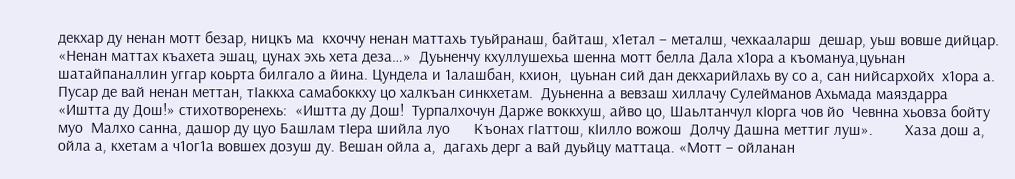декхар ду ненан мотт безар, ницкъ ма  кхоччу ненан маттахь туьйранаш, байташ, х1етал – металш, чехкааларш  дешар, уьш вовше дийцар. «Ненан маттах къахета эшац, цунах эхь хета деза…»  Дуьненчу кхуллушехьа шенна мотт белла Дала х1ора а къоманyа,цуьнан  шатайпаналлин уггар коьрта билгало а йина. Цундела и 1алашбан, кхион,  цуьнан сий дан декхарийлахь ву со а, сан нийсархойх  х1ора а.  Пусар де вай ненан меттан, тIаккха самабоккху цо халкъан синкхетам.  Дуьненна а вевзаш хиллачу Сулейманов Ахьмада маяздарра  «Иштта ду Дош!» стихотворенехь:  «Иштта ду Дош!  Турпалхочун Дарже воккхуш, айво цо, Шаьлтанчул кIорга чов йо  Чевнна хьовза бойту муо  Малхо санна, дашор ду цуо Башлам тIера шийла луо      Къонах гIаттош, кIилло вожош  Долчу Дашна меттиг луш».        Хаза дош а, ойла а, кхетам а ч1ог1а вовшех дозуш ду. Вешан ойла а,  дагахь дерг а вай дуьйцу маттаца. «Мотт – ойланан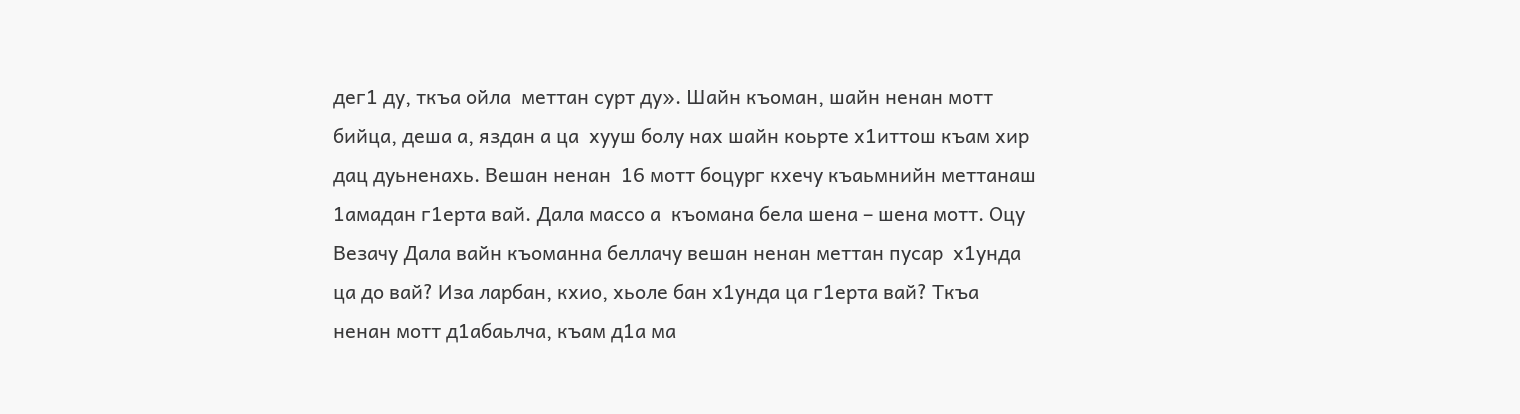дег1 ду, ткъа ойла  меттан сурт ду». Шайн къоман, шайн ненан мотт бийца, деша а, яздан а ца  хууш болу нах шайн коьрте х1иттош къам хир дац дуьненахь. Вешан ненан  16 мотт боцург кхечу къаьмнийн меттанаш 1амадан г1ерта вай. Дала массо а  къомана бела шена – шена мотт. Оцу Везачу Дала вайн къоманна беллачу вешан ненан меттан пусар  х1унда ца до вай? Иза ларбан, кхио, хьоле бан х1унда ца г1ерта вай? Ткъа  ненан мотт д1абаьлча, къам д1а ма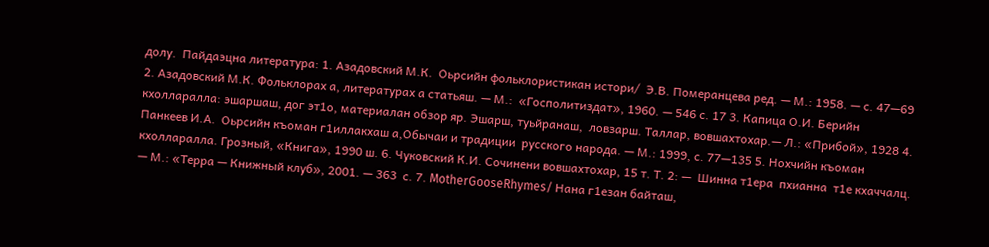долу.  Пайдаэцна литература: 1. Азадовский М.К.  Оьрсийн фольклористикан истори/  Э.В. Померанцева ред. — М.: 1958. — с. 47—69 2. Азадовский М.К. Фольклорах а, литературах а статьяш. — М.:  «Госполитиздат», 1960. — 546 с. 17 3. Капица О.И. Берийн кхолларалла: эшаршаш, дог эт1о, материалан обзор яр. Эшарш, туьйранаш,  ловзарш. Таллар, вовшахтохар.— Л.: «Прибой», 1928 4. Панкеев И.А.  Оьрсийн къоман г1иллакхаш а,Обычаи и традиции  русского народа. — М.: 1999, с. 77—135 5. Нохчийн къоман кхолларалла. Грозный, «Книга», 1990 ш. 6. Чуковский К.И. Сочинени вовшахтохар, 15 т. Т. 2: —  Шинна т1ера  пхианна  т1е кхаччалц.  — М.: «Терра — Книжный клуб», 2001. — 363  с. 7. MotherGooseRhymes/ Нана г1езан байташ,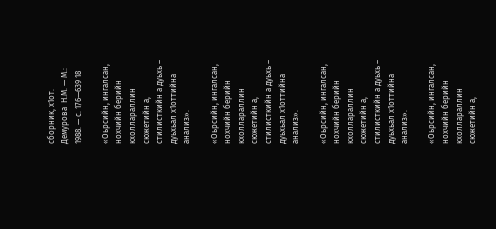сборник, х1от. Демурова  Н.М. — М.: 1988. — с. 176—639 18

«Оьрсийн, ингалсан, нохчийн берийн кхоллараллин сюжетийн а, стилисткийн а дуьхь – дуьхьал х1оттийна анализ».

«Оьрсийн, ингалсан, нохчийн берийн кхоллараллин  сюжетийн а, стилисткийн а дуьхь – дуьхьал х1оттийна анализ».

«Оьрсийн, ингалсан, нохчийн берийн кхоллараллин сюжетийн а, стилисткийн а дуьхь – дуьхьал х1оттийна анализ».

«Оьрсийн, ингалсан, нохчийн берийн кхоллараллин  сюжетийн а,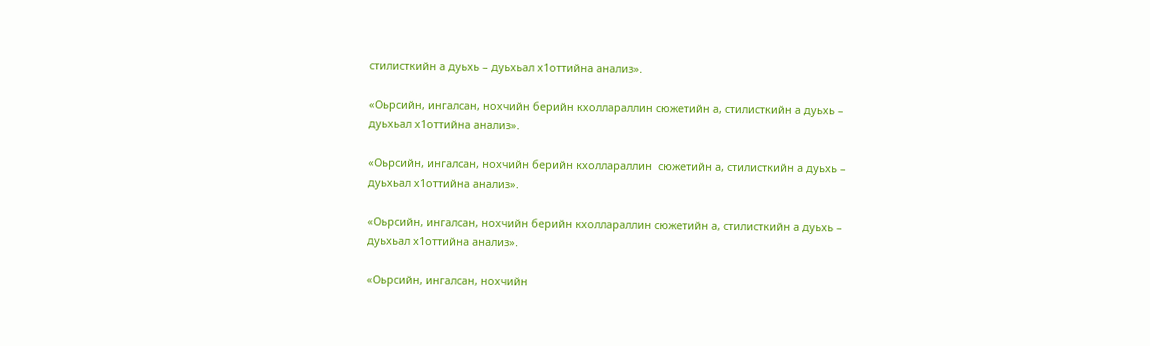стилисткийн а дуьхь – дуьхьал х1оттийна анализ».

«Оьрсийн, ингалсан, нохчийн берийн кхоллараллин сюжетийн а, стилисткийн а дуьхь – дуьхьал х1оттийна анализ».

«Оьрсийн, ингалсан, нохчийн берийн кхоллараллин  сюжетийн а, стилисткийн а дуьхь – дуьхьал х1оттийна анализ».

«Оьрсийн, ингалсан, нохчийн берийн кхоллараллин сюжетийн а, стилисткийн а дуьхь – дуьхьал х1оттийна анализ».

«Оьрсийн, ингалсан, нохчийн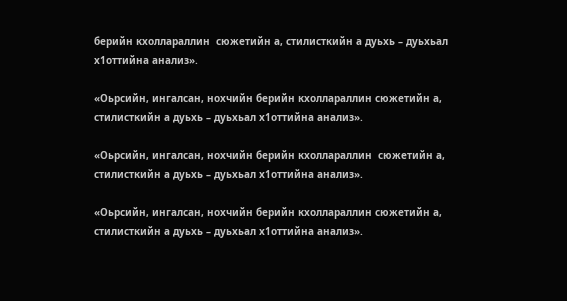берийн кхоллараллин  сюжетийн а, стилисткийн а дуьхь – дуьхьал х1оттийна анализ».

«Оьрсийн, ингалсан, нохчийн берийн кхоллараллин сюжетийн а, стилисткийн а дуьхь – дуьхьал х1оттийна анализ».

«Оьрсийн, ингалсан, нохчийн берийн кхоллараллин  сюжетийн а, стилисткийн а дуьхь – дуьхьал х1оттийна анализ».

«Оьрсийн, ингалсан, нохчийн берийн кхоллараллин сюжетийн а, стилисткийн а дуьхь – дуьхьал х1оттийна анализ».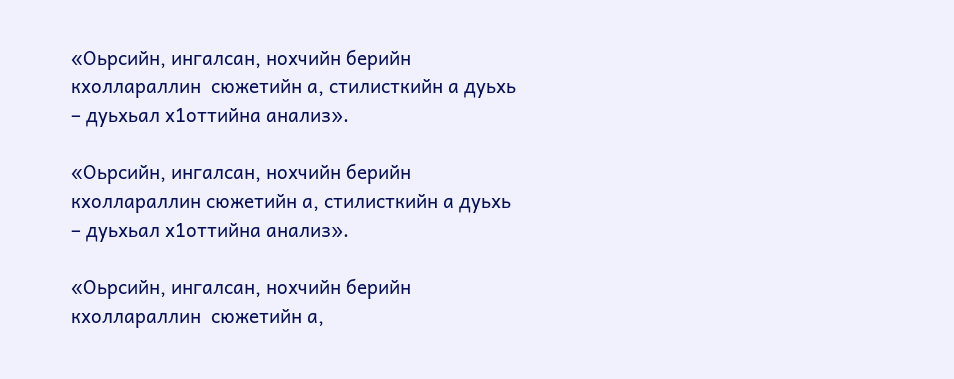«Оьрсийн, ингалсан, нохчийн берийн кхоллараллин  сюжетийн а, стилисткийн а дуьхь – дуьхьал х1оттийна анализ».

«Оьрсийн, ингалсан, нохчийн берийн кхоллараллин сюжетийн а, стилисткийн а дуьхь – дуьхьал х1оттийна анализ».

«Оьрсийн, ингалсан, нохчийн берийн кхоллараллин  сюжетийн а,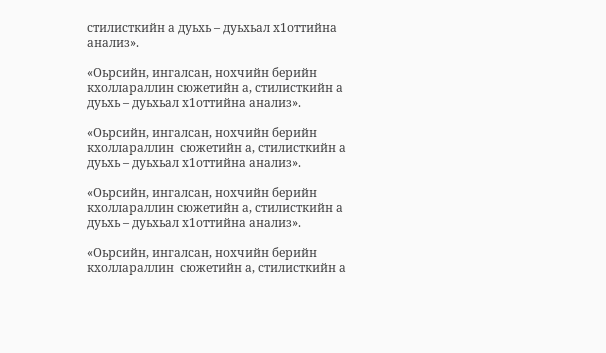стилисткийн а дуьхь – дуьхьал х1оттийна анализ».

«Оьрсийн, ингалсан, нохчийн берийн кхоллараллин сюжетийн а, стилисткийн а дуьхь – дуьхьал х1оттийна анализ».

«Оьрсийн, ингалсан, нохчийн берийн кхоллараллин  сюжетийн а, стилисткийн а дуьхь – дуьхьал х1оттийна анализ».

«Оьрсийн, ингалсан, нохчийн берийн кхоллараллин сюжетийн а, стилисткийн а дуьхь – дуьхьал х1оттийна анализ».

«Оьрсийн, ингалсан, нохчийн берийн кхоллараллин  сюжетийн а, стилисткийн а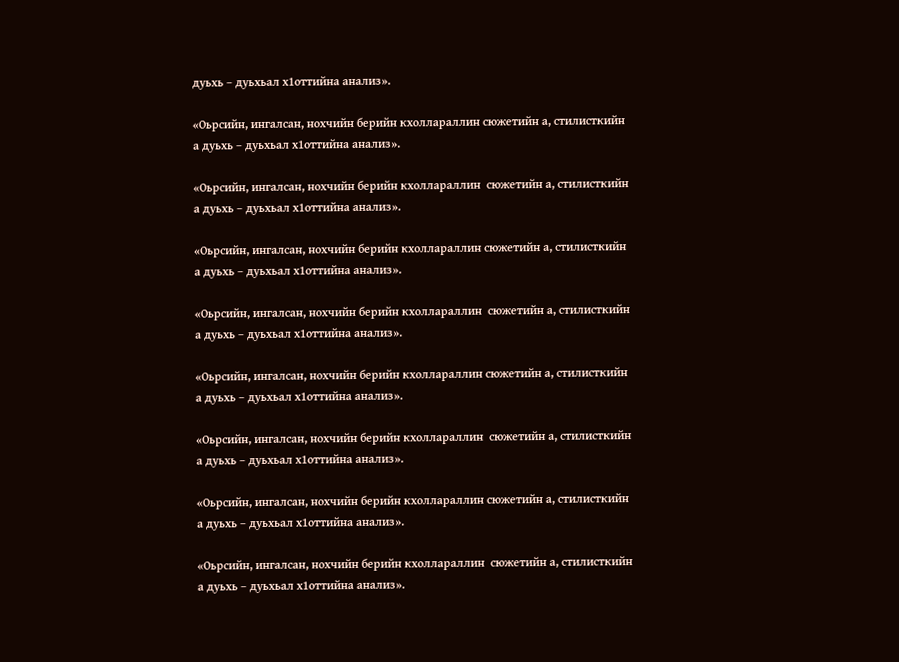дуьхь – дуьхьал х1оттийна анализ».

«Оьрсийн, ингалсан, нохчийн берийн кхоллараллин сюжетийн а, стилисткийн а дуьхь – дуьхьал х1оттийна анализ».

«Оьрсийн, ингалсан, нохчийн берийн кхоллараллин  сюжетийн а, стилисткийн а дуьхь – дуьхьал х1оттийна анализ».

«Оьрсийн, ингалсан, нохчийн берийн кхоллараллин сюжетийн а, стилисткийн а дуьхь – дуьхьал х1оттийна анализ».

«Оьрсийн, ингалсан, нохчийн берийн кхоллараллин  сюжетийн а, стилисткийн а дуьхь – дуьхьал х1оттийна анализ».

«Оьрсийн, ингалсан, нохчийн берийн кхоллараллин сюжетийн а, стилисткийн а дуьхь – дуьхьал х1оттийна анализ».

«Оьрсийн, ингалсан, нохчийн берийн кхоллараллин  сюжетийн а, стилисткийн а дуьхь – дуьхьал х1оттийна анализ».

«Оьрсийн, ингалсан, нохчийн берийн кхоллараллин сюжетийн а, стилисткийн а дуьхь – дуьхьал х1оттийна анализ».

«Оьрсийн, ингалсан, нохчийн берийн кхоллараллин  сюжетийн а, стилисткийн а дуьхь – дуьхьал х1оттийна анализ».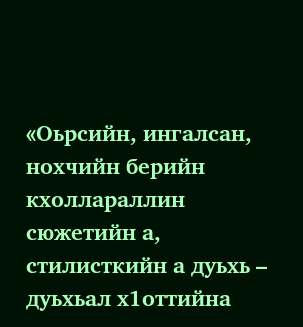«Оьрсийн, ингалсан, нохчийн берийн кхоллараллин сюжетийн а, стилисткийн а дуьхь – дуьхьал х1оттийна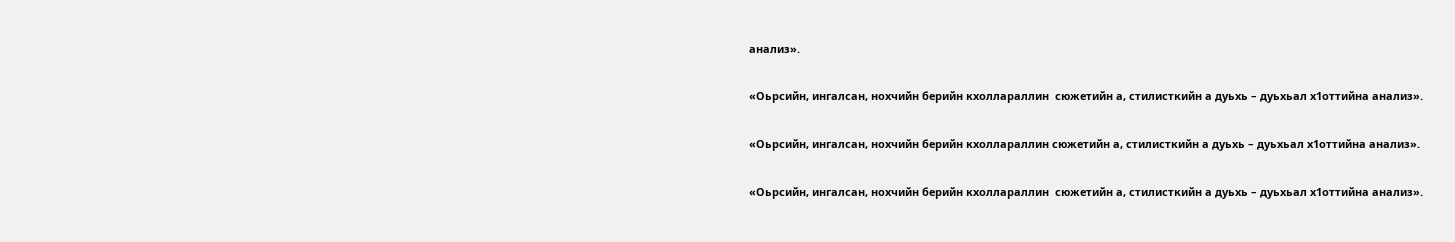анализ».

«Оьрсийн, ингалсан, нохчийн берийн кхоллараллин  сюжетийн а, стилисткийн а дуьхь – дуьхьал х1оттийна анализ».

«Оьрсийн, ингалсан, нохчийн берийн кхоллараллин сюжетийн а, стилисткийн а дуьхь – дуьхьал х1оттийна анализ».

«Оьрсийн, ингалсан, нохчийн берийн кхоллараллин  сюжетийн а, стилисткийн а дуьхь – дуьхьал х1оттийна анализ».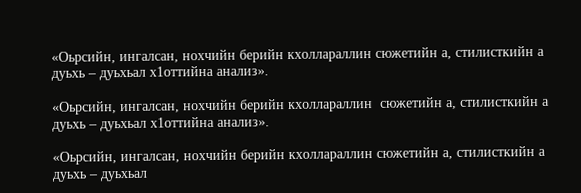«Оьрсийн, ингалсан, нохчийн берийн кхоллараллин сюжетийн а, стилисткийн а дуьхь – дуьхьал х1оттийна анализ».

«Оьрсийн, ингалсан, нохчийн берийн кхоллараллин  сюжетийн а, стилисткийн а дуьхь – дуьхьал х1оттийна анализ».

«Оьрсийн, ингалсан, нохчийн берийн кхоллараллин сюжетийн а, стилисткийн а дуьхь – дуьхьал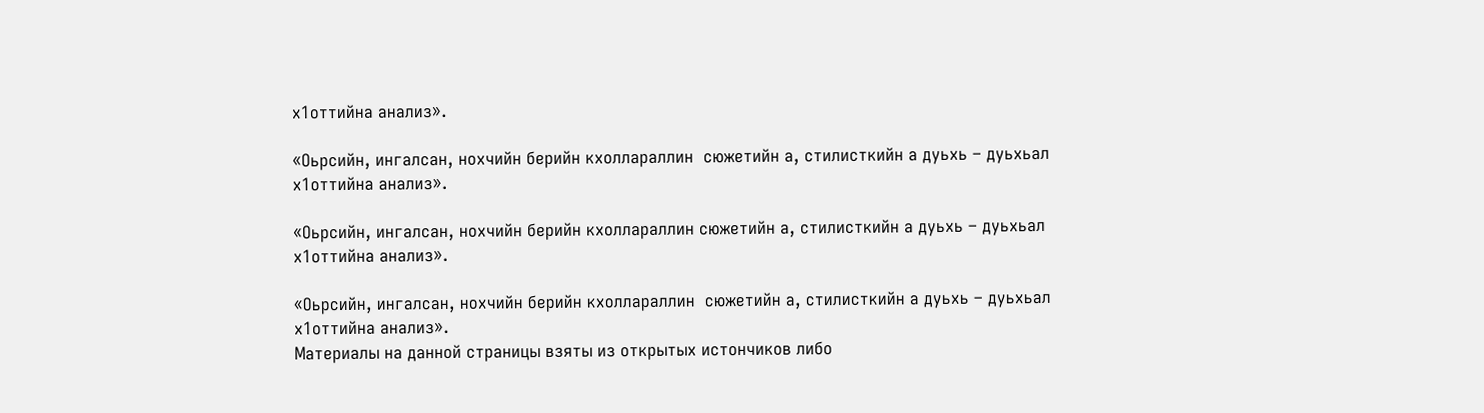х1оттийна анализ».

«Оьрсийн, ингалсан, нохчийн берийн кхоллараллин  сюжетийн а, стилисткийн а дуьхь – дуьхьал х1оттийна анализ».

«Оьрсийн, ингалсан, нохчийн берийн кхоллараллин сюжетийн а, стилисткийн а дуьхь – дуьхьал х1оттийна анализ».

«Оьрсийн, ингалсан, нохчийн берийн кхоллараллин  сюжетийн а, стилисткийн а дуьхь – дуьхьал х1оттийна анализ».
Материалы на данной страницы взяты из открытых истончиков либо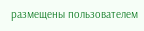размещены пользователем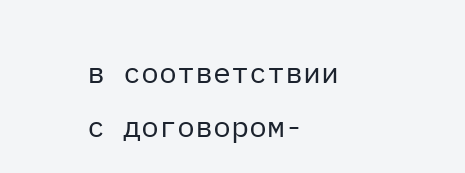в соответствии с договором-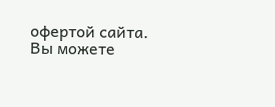офертой сайта. Вы можете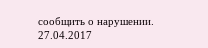сообщить о нарушении.
27.04.2017